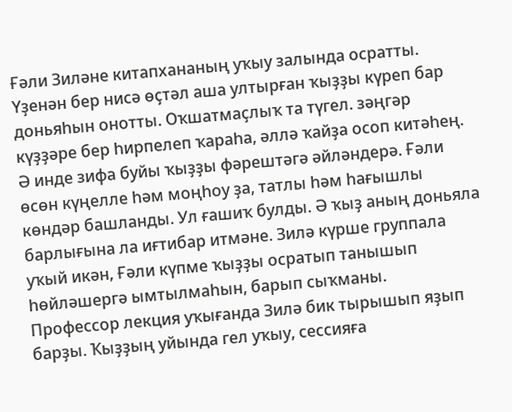Ғәли Зиләне китапхананың уҡыу залында осратты. Үҙенән бер нисә өҫтәл аша ултырған ҡыҙҙы күреп бар доньяһын онотты. Оҡшатмаҫлыҡ та түгел. зәңгәр күҙҙәре бер һирпелеп ҡараһа, әллә ҡайҙа осоп китәһең. Ә инде зифа буйы ҡыҙҙы фәрештәгә әйләндерә. Ғәли өсөн күңелле һәм моңһоу ҙа, татлы һәм һағышлы көндәр башланды. Ул ғашиҡ булды. Ә ҡыҙ аның доньяла барлығына ла иғтибар итмәне. Зилә күрше группала уҡый икән, Ғәли күпме ҡыҙҙы осратып танышып һөйләшергә ымтылмаһын, барып сыҡманы.
Профессор лекция уҡығанда Зилә бик тырышып яҙып барҙы. Ҡыҙҙың уйында гел уҡыу, сессияға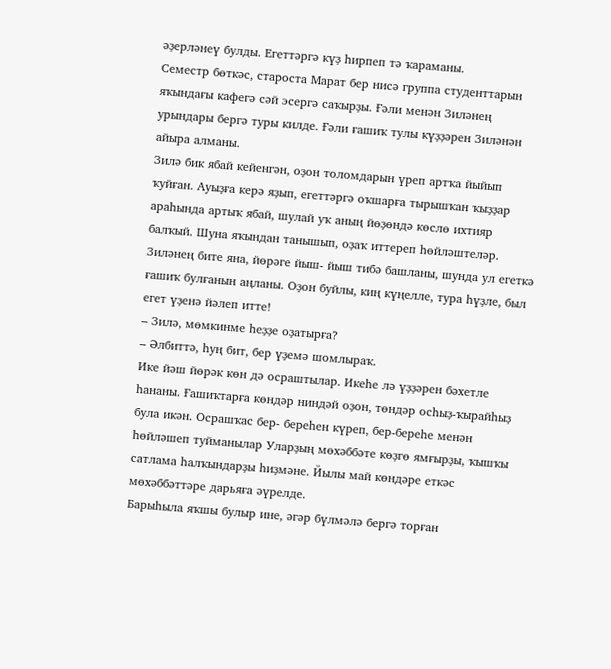әҙерләнеү булды. Егеттәргә күҙ һирпеп тә ҡараманы.
Семестр бөткәс, староста Марат бер нисә группа студенттарын яҡындағы кафегә сәй эсергә саҡырҙы. Ғәли менән Зиләнең урындары бергә туры килде. Ғәли ғашиҡ тулы күҙҙәрен Зиләнән айыра алманы.
Зилә бик ябай кейенгән, оҙон толомдарын үреп артҡа йыйып ҡуйған. Ауыҙға керә яҙып, егеттәргә оҡшарға тырышҡан ҡыҙҙар араһында артыҡ ябай, шулай уҡ аның йөҙөндә көслө ихтияр балҡый. Шуна яҡындан танышып, оҙаҡ иттереп һөйләштеләр. Зиләнең бите яна, йөрәге йыш- йыш тибә башланы, шунда ул егеткә ғашиҡ булғанын аңланы. Оҙон буйлы, киң күңелле, тура һүҙле, был егет үҙенә йәлеп итте!
– Зилә, мөмкинме һеҙҙе оҙатырға?
– Әлбиттә, һуң бит, бер үҙемә шомлыраҡ.
Ике йәш йөрәк көн дә осраштылар. Икеһе лә үҙҙәрен бәхетле һананы. Ғашиҡтарға көндәр ниндәй оҙон, төндәр осһыҙ-ҡырайһыҙ була икән. Осрашҡас бер- береһен күреп, бер-береһе менән һөйләшеп туйманылар Уларҙың мөхәббәте көҙгө ямғырҙы, ҡышҡы сатлама һалҡындарҙы һиҙмәне. Йылы май көндәре еткәс мөхәббәттәре дарьяға әүрелде.
Барыһыла яҡшы булыр ине, әгәр бүлмәлә бергә торған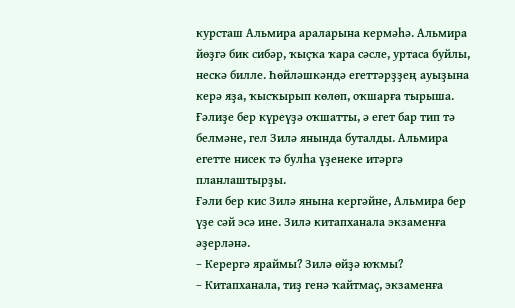курсташ Альмира араларына кермәһә. Альмира йөҙгә бик сибәр, ҡыҫҡа ҡара сәсле, уртаса буйлы, нескә билле. Һөйләшкәндә егеттәрҙҙең ауыҙына керә яҙа, ҡысҡырып көлөп, оҡшарға тырыша.
Ғәлиҙе бер күреүҙә оҡшатты, ә егет бар тип тә белмәне, гел Зилә янында буталды. Альмира егетте нисек тә булһа үҙенеке итәргә планлаштырҙы.
Ғәли бер кис Зилә янына кергәйне, Альмира бер үҙе сәй эсә ине. Зилә китапханала экзаменға әҙерләнә.
– Керергә яраймы? Зилә өйҙә юҡмы?
– Китапханала, тиҙ генә ҡайтмаҫ, экзаменға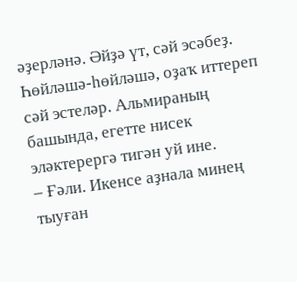әҙерләнә. Әйҙә үт, сәй эсәбеҙ.
Һөйләшә-һөйләшә, оҙаҡ иттереп сәй эстеләр. Альмираның башында, егетте нисек эләктерергә тигән уй ине.
– Ғәли. Икенсе аҙнала минең тыуған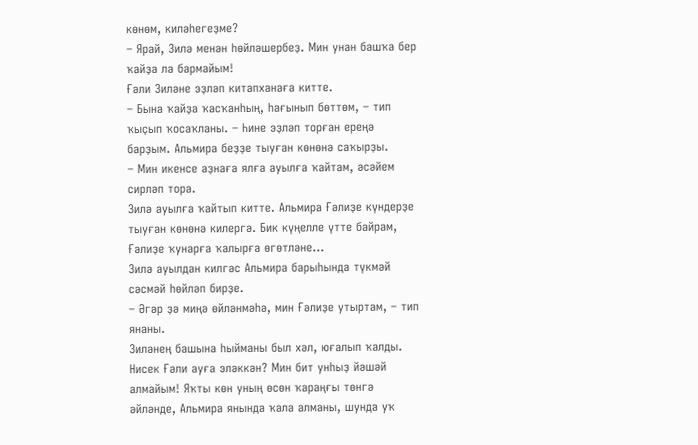көнөм, киләһегеҙме?
– Ярай, Зилә менән һөйләшербеҙ. Мин унан башҡа бер ҡайҙа ла бармайым!
Ғәли Зиләне эҙләп китапханаға китте.
– Бына ҡайҙа ҡасҡанһың, һағынып бөттөм, – тип ҡыҫып ҡосаҡланы. – Һине эҙләп торған ереңә барҙым. Альмира беҙҙе тыуған көнөнә саҡырҙы.
– Мин икенсе аҙнаға ялға ауылға ҡайтам, әсәйем сирләп тора.
Зилә ауылға ҡайтып китте. Альмира Ғәлиҙе күндерҙе тыуған көнөнә килергә. Бик күңелле үтте байрам, Ғәлиҙе ҡунарға ҡалырға өгөтләне...
Зилә ауылдан килгәс Альмира барыһында түкмәй сәсмәй һөйләп бирҙе.
– Әгәр ҙә миңә өйләнмәһә, мин Ғәлиҙе утыртам, – тип янаны.
Зиләнең башына һыйманы был хәл, юғалып ҡалды. Нисек Ғәли ауға эләккән? Мин бит унһыҙ йәшәй алмайым! Яҡты көн уның өсөн ҡараңғы төнгә әйләнде, Альмира янында ҡала алманы, шунда уҡ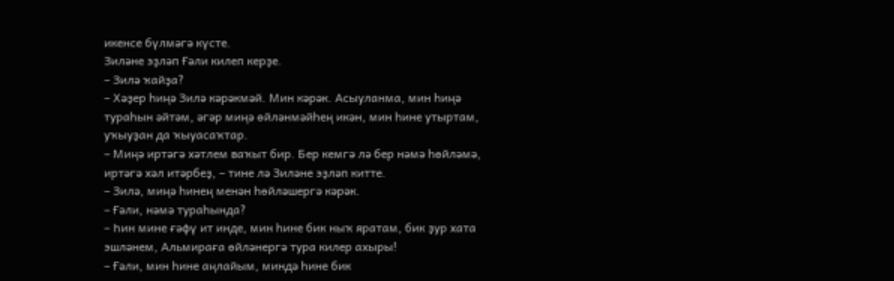икенсе бүлмәгә күсте.
Зиләне эҙләп Ғәли килеп керҙе.
– Зилә ҡайҙа?
– Хәҙер һиңә Зилә кәрәкмәй. Мин кәрәк. Асыуланма, мин һиңә тураһын әйтәм, әгәр миңә өйләнмәйһең икән, мин һине утыртам, уҡыуҙан да ҡыуасаҡтар.
– Миңә иртәгә хәтлем ваҡыт бир. Бер кемгә лә бер нәмә һөйләмә, иртәгә хәл итәрбеҙ, – тине лә Зиләне эҙләп китте.
– Зилә, миңә һинең менән һөйләшергә кәрәк.
– Ғәли, нәмә тураһында?
– Һин мине ғәфү ит инде, мин һине бик ныҡ яратам, бик ҙур хата эшләнем, Альмираға өйләнергә тура килер ахыры!
– Ғәли, мин һине аңлайым, миндә һине бик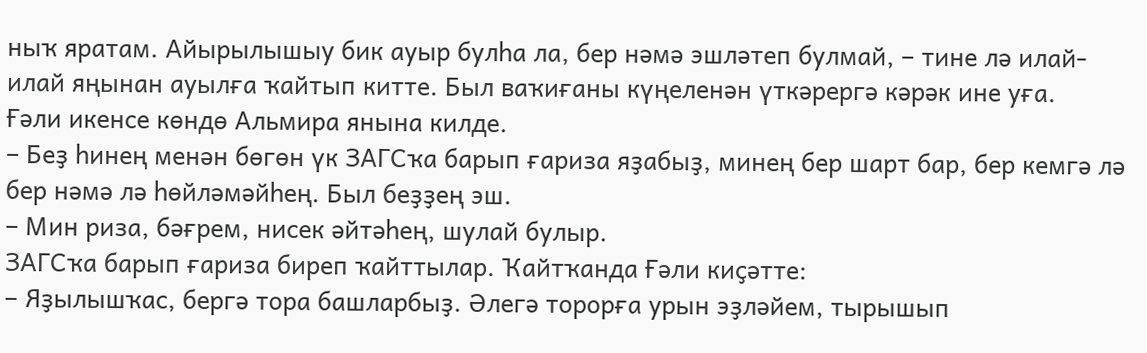ныҡ яратам. Айырылышыу бик ауыр булһа ла, бер нәмә эшләтеп булмай, – тине лә илай-илай яңынан ауылға ҡайтып китте. Был ваҡиғаны күңеленән үткәрергә кәрәк ине уға.
Ғәли икенсе көндө Альмира янына килде.
– Беҙ һинең менән бөгөн үк ЗАГСҡа барып ғариза яҙабыҙ, минең бер шарт бар, бер кемгә лә бер нәмә лә һөйләмәйһең. Был беҙҙең эш.
– Мин риза, бәғрем, нисек әйтәһең, шулай булыр.
ЗАГСҡа барып ғариза биреп ҡайттылар. Ҡайтҡанда Ғәли киҫәтте:
– Яҙылышҡас, бергә тора башларбыҙ. Әлегә торорға урын эҙләйем, тырышып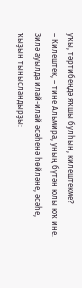уҡы, тәртибеңдә яҡшы булһын, килештекме?
– Килештек, – тине Альмира, уның бүтән юлы юҡ ине.
Зилә ауылда илай-илай әсәһенә һөйләне, әсәһе, ҡыҙын тынысландырҙы: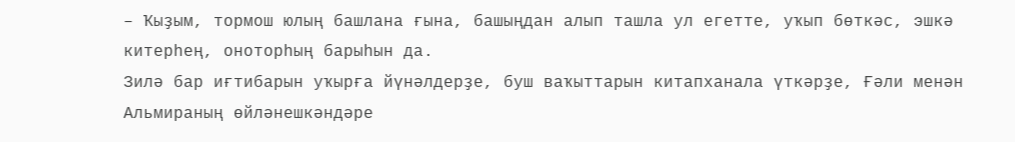– Ҡыҙым, тормош юлың башлана ғына, башыңдан алып ташла ул егетте, уҡып бөткәс, эшкә китерһең, оноторһың барыһын да.
Зилә бар иғтибарын уҡырға йүнәлдерҙе, буш ваҡыттарын китапханала үткәрҙе, Ғәли менән Альмираның өйләнешкәндәре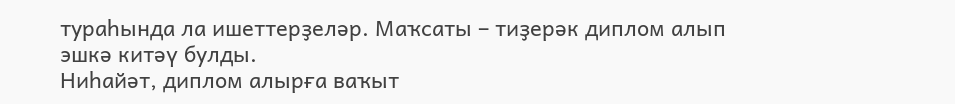тураһында ла ишеттерҙеләр. Маҡсаты – тиҙерәк диплом алып эшкә китәү булды.
Ниһайәт, диплом алырға ваҡыт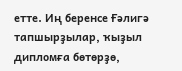етте. Иң беренсе Ғәлигә тапшырҙылар, ҡыҙыл дипломға бөтөрҙө,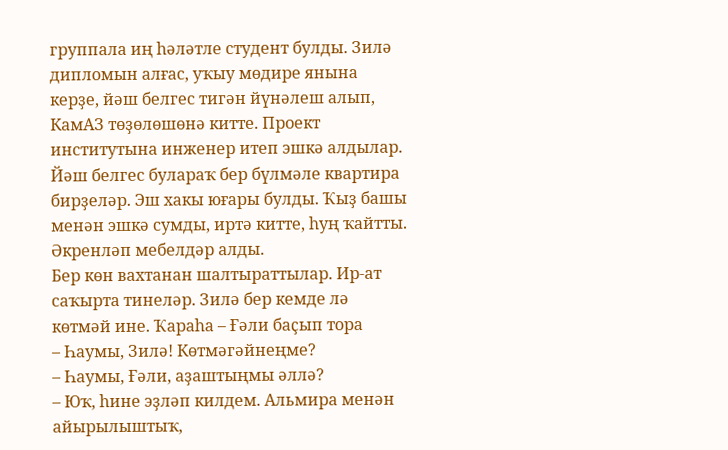группала иң һәләтле студент булды. Зилә дипломын алғас, уҡыу мөдире янына керҙе, йәш белгес тигән йүнәлеш алып, КамАЗ төҙөлөшөнә китте. Проект институтына инженер итеп эшкә алдылар. Йәш белгес булараҡ бер бүлмәле квартира бирҙеләр. Эш хакы юғары булды. Ҡыҙ башы менән эшкә сумды, иртә китте, һуң ҡайтты. Әкренләп мебелдәр алды.
Бер көн вахтанан шалтыраттылар. Ир-ат саҡырта тинеләр. Зилә бер кемде лә көтмәй ине. Ҡараһа – Ғәли баҫып тора
– Һаумы, Зилә! Көтмәгәйнеңме?
– Һаумы, Ғәли, аҙаштыңмы әллә?
– Юҡ, һине эҙләп килдем. Альмира менән айырылыштыҡ,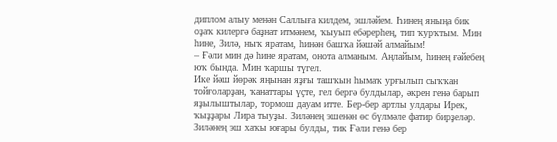диплом алыу менән Саллыға килдем, эшләйем. Һинең яныңа бик оҙаҡ килергә баҙнат итмәнем, ҡыуып ебәрерһең, тип ҡурҡтым. Мин һине, Зилә, ныҡ яратам, һинән башҡа йәшәй алмайым!
– Ғәли мин дә һине яратам, онота алманым. Аңлайым, һинең ғәйебең юҡ бында. Мин ҡаршы түгел.
Ике йәш йөрәк яңынан яҙғы ташҡын һымаҡ урғылып сыҡҡан тойғоларҙан, ҡанаттары үҫте, гел бергә булдылар, әкрен генә барып яҙылыштылар, тормош дауам итте. Бер-бер артлы улдары Ирек, ҡыҙҙары Лира тыуҙы. Зиләнең эшенән өс бүлмәле фатир бирҙеләр. Зиләнең эш хаҡы юғары булды, тик Ғәли генә бер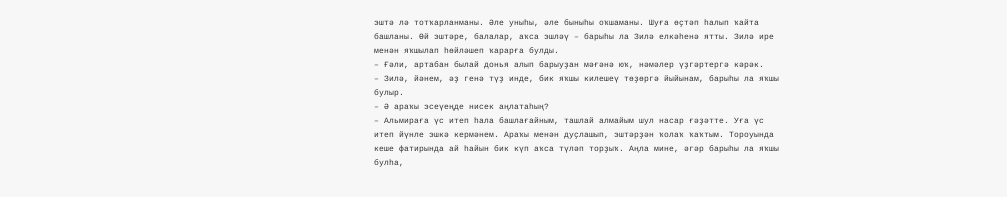эштә лә тотҡарланманы. Әле уныһы, әле быныһы оҡшаманы. Шуға өҫтәп һалып ҡайта башланы. Өй эштәре, балалар, аҡса эшләү – барыһы ла Зилә елкәһенә ятты. Зилә ире менән яҡшылап һөйләшеп ҡарарға булды.
– Ғәли, артабан былай донья алып барыуҙан мәғәнә юҡ, нәмәлер үҙгәртергә кәрәк.
– Зилә, йәнем, әҙ генә түҙ инде, бик яҡшы килешеү төҙөргә йыйынам, барыһы ла яҡшы булыр.
– Ә араҡы эсеүеңде нисек аңлатаһың?
– Альмираға үс итеп һала башлағайным, ташлай алмайым шул насар ғәҙәтте. Уға үс итеп йүнле эшкә кермәнем. Араҡы менән дуҫлашып, эштәрҙән ҡолаҡ ҡаҡтым. Тороуында кеше фатирында ай һайын бик күп аҡса түләп торҙыҡ. Аңла мине, әгәр барыһы ла яҡшы булһа,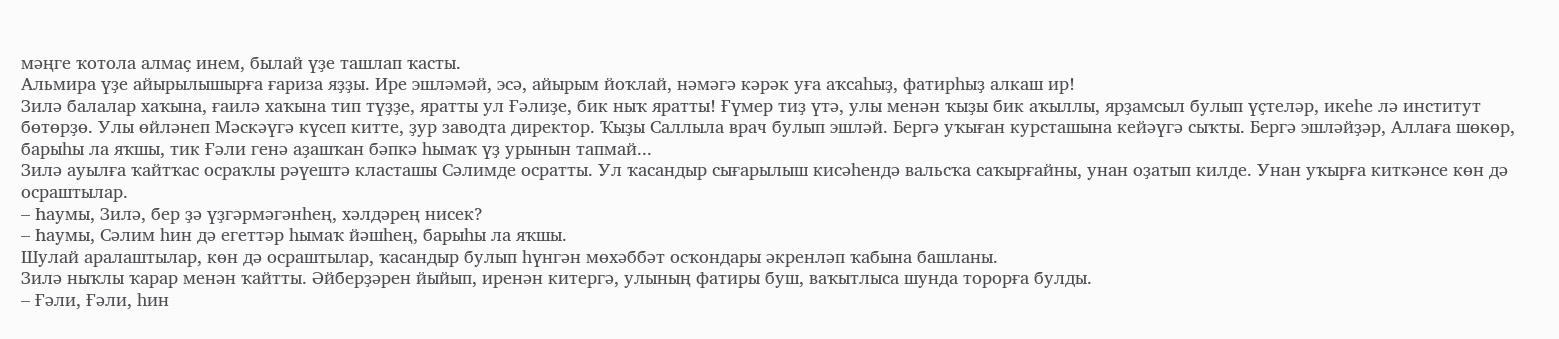мәңге ҡотола алмаҫ инем, былай үҙе ташлап ҡасты.
Альмира үҙе айырылышырға ғариза яҙҙы. Ире эшләмәй, эсә, айырым йоҡлай, нәмәгә кәрәк уға аҡсаһыҙ, фатирһыҙ алкаш ир!
Зилә балалар хаҡына, ғаилә хаҡына тип түҙҙе, яратты ул Ғәлиҙе, бик ныҡ яратты! Ғүмер тиҙ үтә, улы менән ҡыҙы бик аҡыллы, ярҙамсыл булып үҫтеләр, икеһе лә институт бөтөрҙө. Улы өйләнеп Мәскәүгә күсеп китте, ҙур заводта директор. Ҡыҙы Саллыла врач булып эшләй. Бергә уҡыған курсташына кейәүгә сыҡты. Бергә эшләйҙәр, Аллаға шөкөр, барыһы ла яҡшы, тик Ғәли генә аҙашҡан бәпкә һымаҡ үҙ урынын тапмай...
Зилә ауылға ҡайтҡас осраҡлы рәүештә класташы Сәлимде осратты. Ул ҡасандыр сығарылыш кисәһендә вальсҡа саҡырғайны, унан оҙатып килде. Унан уҡырға киткәнсе көн дә осраштылар.
– Һаумы, Зилә, бер ҙә үҙгәрмәгәнһең, хәлдәрең нисек?
– Һаумы, Сәлим һин дә егеттәр һымаҡ йәшһең, барыһы ла яҡшы.
Шулай аралаштылар, көн дә осраштылар, ҡасандыр булып һүнгән мөхәббәт осҡондары әкренләп ҡабына башланы.
Зилә ныҡлы ҡарар менән ҡайтты. Әйберҙәрен йыйып, иренән китергә, улының фатиры буш, ваҡытлыса шунда торорға булды.
– Ғәли, Ғәли, һин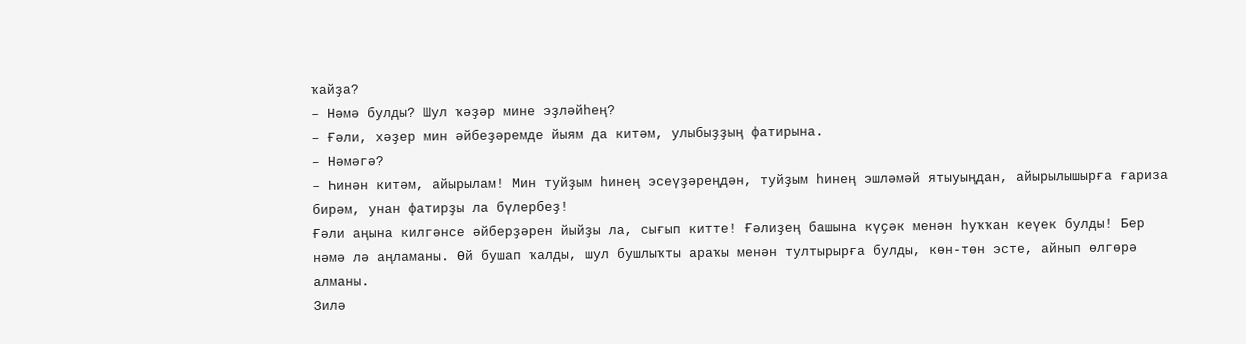ҡайҙа?
– Нәмә булды? Шул ҡәҙәр мине эҙләйһең?
– Ғәли, хәҙер мин әйбеҙәремде йыям да китәм, улыбыҙҙың фатирына.
– Нәмәгә?
– Һинән китәм, айырылам! Мин туйҙым һинең эсеүҙәреңдән, туйҙым һинең эшләмәй ятыуыңдан, айырылышырға ғариза бирәм, унан фатирҙы ла бүлербеҙ!
Ғәли аңына килгәнсе әйберҙәрен йыйҙы ла, сығып китте! Ғәлиҙең башына күҫәк менән һуҡҡан кеүек булды! Бер нәмә лә аңламаны. Өй бушап ҡалды, шул бушлыҡты араҡы менән тултырырға булды, көн-төн эсте, айнып өлгөрә алманы.
Зилә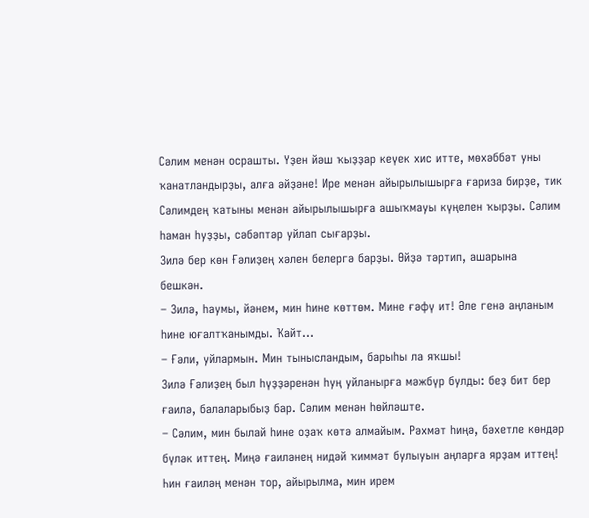Сәлим менән осрашты. Үҙен йәш ҡыҙҙар кеүек хис итте, мөхәббәт уны ҡанатландырҙы, алға әйҙәне! Ире менән айырылышырға ғариза бирҙе, тик Сәлимдең ҡатыны менән айырылышырға ашыҡмауы күңелен ҡырҙы. Сәлим һаман һуҙҙы, сәбәптәр уйлап сығарҙы.
Зилә бер көн Ғәлиҙең хәлен белергә барҙы. Өйҙә тәртип, ашарына бешкән.
– Зилә, һаумы, йәнем, мин һине көттөм. Мине ғәфү ит! Әле генә аңланым һине юғалтҡанымды. Ҡайт...
– Ғәли, уйлармын. Мин тынысландым, барыһы ла яҡшы!
Зилә Ғәлиҙең был һүҙҙәренән һуң уйланырға мәжбүр булды: беҙ бит бер ғаилә, балаларыбыҙ бар. Сәлим менән һөйләште.
– Сәлим, мин былай һине оҙаҡ көтә алмайым. Рәхмәт һиңә, бәхетле көндәр бүләк иттең. Миңә ғаиләнең нидәй ҡиммәт булыуын аңларға ярҙам иттең! Һин ғаиләң менән тор, айырылма, мин ирем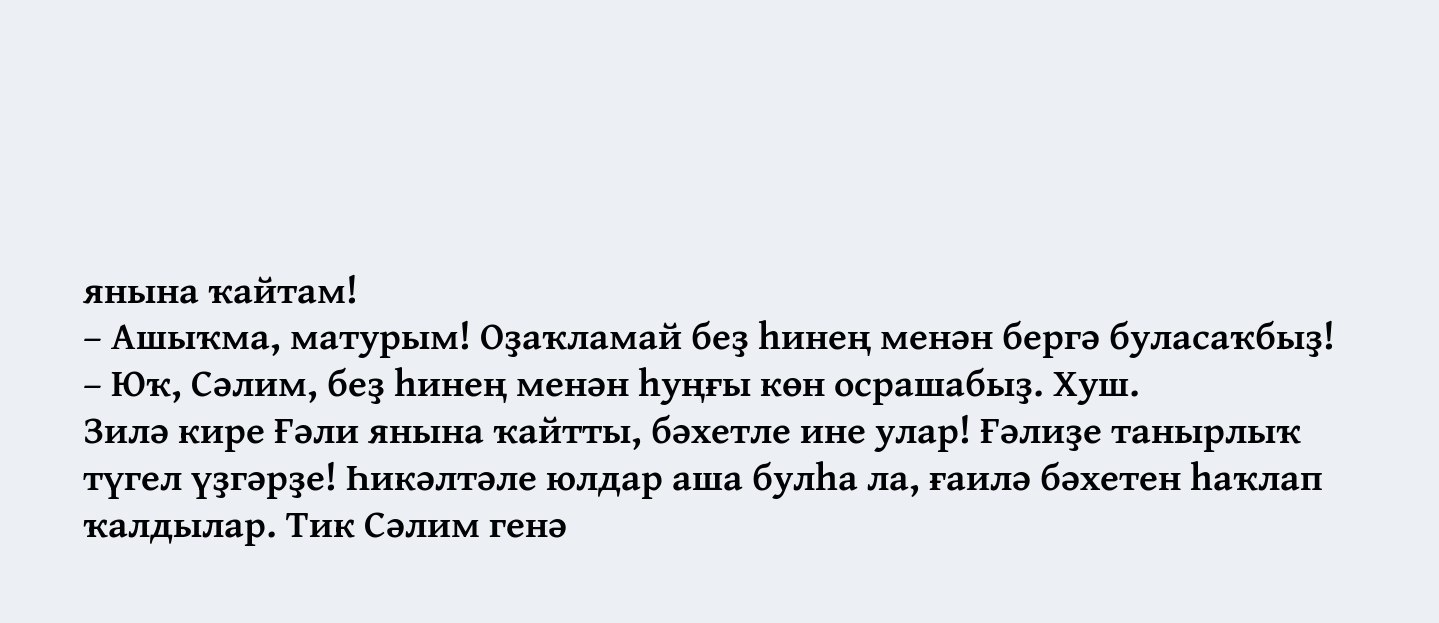янына ҡайтам!
– Ашыҡма, матурым! Оҙаҡламай беҙ һинең менән бергә буласаҡбыҙ!
– Юҡ, Сәлим, беҙ һинең менән һуңғы көн осрашабыҙ. Хуш.
Зилә кире Ғәли янына ҡайтты, бәхетле ине улар! Ғәлиҙе танырлыҡ түгел үҙгәрҙе! Һикәлтәле юлдар аша булһа ла, ғаилә бәхетен һаҡлап ҡалдылар. Тик Сәлим генә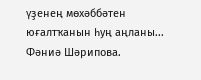үҙенең мөхәббәтен юғалтҡанын һуң аңланы...
Фәниә Шәрипова.